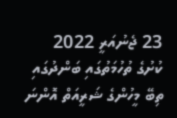23 ޖެނުއަރީ 2022
ކުށުގެ ތުހުމަތުގައި ބަންދުގައި ތިބޭ މީހުންގެ ޝަރީއަތް އޮންނަ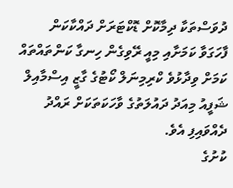ދުވަސްތަކާ ދިމާކޮށް ޑޮކްޓަރަށް ދައްކާކަން ފާހަގަވާ ކަމަށާއި މިއީ ރޭވިގެން ހިނގާ ކަންތައްތައް ކަމަށް ވިދާޅުވެ ކްރިމިނަލް ކޯޓުގެ ގާޒީ އިސްމާއިލް ޝަފީއު މިއަދު ދައުލަތުގެ ވާހަކަތަކަށް ރައްދު ދެއްވައިފި އެވެ.
ކުށުގެ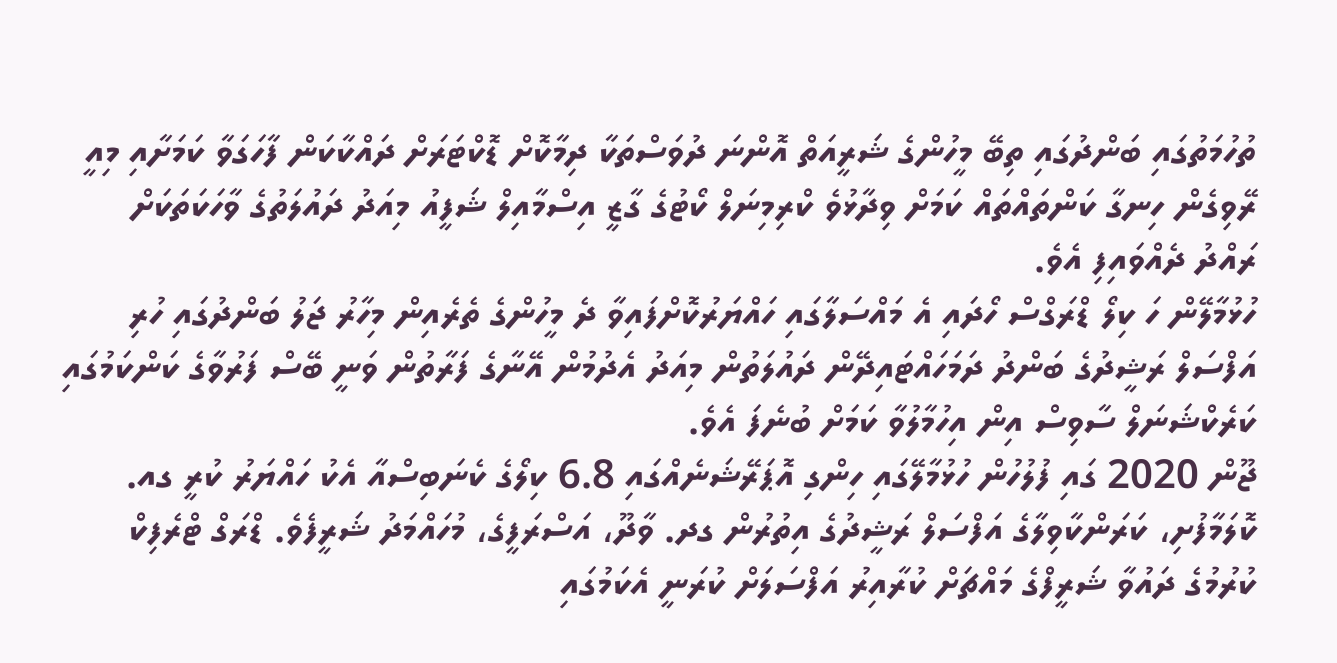ތުހުމަތުގައި ބަންދުގައި ތިބޭ މީހުންގެ ޝަރީއަތް އޮންނަ ދުވަސްތަކާ ދިމާކޮށް ޑޮކްޓަރަށް ދައްކާކަން ފާހަގަވާ ކަމަށާއި މިއީ ރޭވިގެން ހިނގާ ކަންތައްތައް ކަމަށް ވިދާޅުވެ ކްރިމިނަލް ކޯޓުގެ ގާޒީ އިސްމާއިލް ޝަފީއު މިއަދު ދައުލަތުގެ ވާހަކަތަކަށް ރައްދު ދެއްވައިފި އެވެ.
ހުޅުމާލޭން ހަ ކިލޯ ޑްރަގްސް ހޯދައި އެ މައްސަލާގައި ހައްޔަރުކޮށްފައިވާ ދެ މީހުންގެ ތެރެއިން މިހާރު ޖަލު ބަންދުގައި ހުރި އަފްސަލް ރަޝީދުގެ ބަންދު ދަމަހައްޓައިދޭން ދައުލަތުން މިއަދު އެދުމުން އޭނާގެ ފަރާތުން ވަނީ ބޭސް ފަރުވާގެ ކަންކަމުގައި ކަރެކްޝަނަލް ސާވިސް އިން އިހުމާލުވާ ކަމަށް ބުނެފަ އެވެ.
ޖޫން 2020 ގައި ފުލުހުން ހުޅުމާލޭގައި ހިންގި އޮޕަރޭޝަނެއްގައި 6.8 ކިލޯގެ ކެނަބިސްއާ އެކު ހައްޔަރު ކުރީ ގއ. ކޮލަމާފުށި، ކަރަންކާވިލާގެ އަފްސަލް ރަޝީދުގެ އިތުރުން ގދ. ވާދޫ، އަސްރަފީގެ، މުހައްމަދު ޝަރީފެވެ. ޑްރަގް ޓްރެފިކް ކުރުމުގެ ދައުވާ ޝަރީފްގެ މައްޗަށް ކުރާއިރު އަފްސަލަށް ކުރަނީ އެކަމުގައި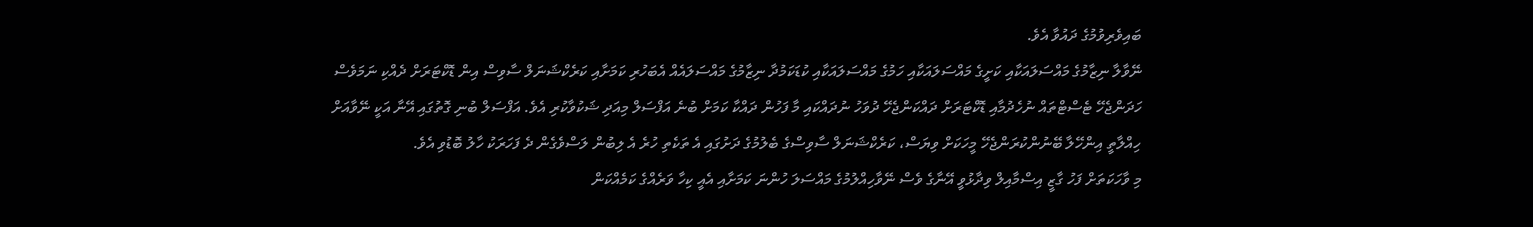ބައިވެރިވުމުގެ ދައުވާ އެވެ.
ނޭވާލާ ނިޒާމުގެ މައްސަލައަކާއި ކަށީގެ މައްސަލައަކާއި ހަމުގެ މައްސަލައަކާއި ކުޑަކަމުދާ ނިޒާމުގެ މައްސަލައެއް އެބަހުރި ކަމަށާއި ކަރެކްޝަނަލް ސާވިސް އިން ޑޮކްޓަރަށް ދެއްކި ނަމަވެސް ހަދަންޖެހޭ ޓެސްޓްތައް ނުހެދުމާއި ޑޮކްޓަރަށް ދައްކަންޖެހޭ ދުވަހު ނުދައްކައި މާ ފަހުން ދައްކާ ކަމަށް ބުނެ އަފްސަލް މިއަދި ޝަކުވާކުރި އެވެ. އަފްސަލް ބުނި ގޮތުގައި އޭނާ އަކީ ނޭވާއަށް ހިއްލާތީ އިންހޭލާ ބޭނުންކުރަންޖެހޭ މީހަކަށް ވިޔަސް، ކަރެކްޝަނަލް ސާވިސްގެ ބެލުމުގެ ދަށުގައި އެ ތަކެތި ހުރެ އެ ލިބުން ލަސްވެގެން ދެ ފަހަރަކު ހާލު ބޮޑުވި އެވެ.
މި ވާހަކަތަށް ފަހު ގާޒީ އިސްމާއިލް ވިދާޅުވީ އޭނާގެ ވެސް ނޭވާހިއްލުމުގެ މައްސަލަ ހުންނަ ކަމަށާއި އެއީ ކިހާ ވަރެއްގެ ކަމެއްކަން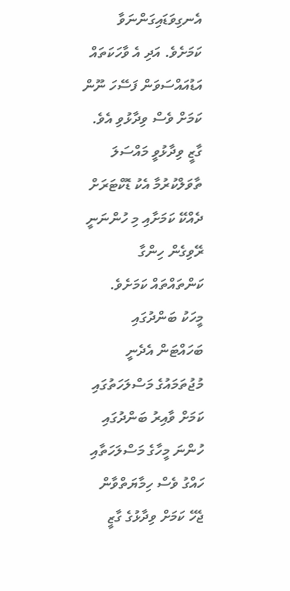އެނގިވަޑައިގަންނަވާ ކަމަށެވެ. އަދި އެ ވާހަކަތައް އަޑުއައްސަވަން ފަސޭހަ ނޫން ކަމަށް ވެސް ވިދާޅުވި އެވެ.
ގާޒީ ވިދާޅުވީ މައްސަލަ ތާވަލްކުރުމާ އެކު ޑޮކްޓަރަށް ދެއްކޭ ކަމަށާއި މި ހުންނަނީ ރޭވިގެން ހިންގާ ކަންތައްތައް ކަމަށެވެ.
މީހަކު ބަންދުގައި ބަހައްޓަން އެދެނީ މުޖުތަމައުގެ މަސްލަހަތުގައި ކަމަށް ވާއިރު ބަންދުގައި ހުންނަ މީހާގެ މަސްލަހަތާއި ހައްގު ވެސް ހިމާޔަތްވާން ޖެހޭ ކަމަށް ވިދާޅުގެ ގާޒީ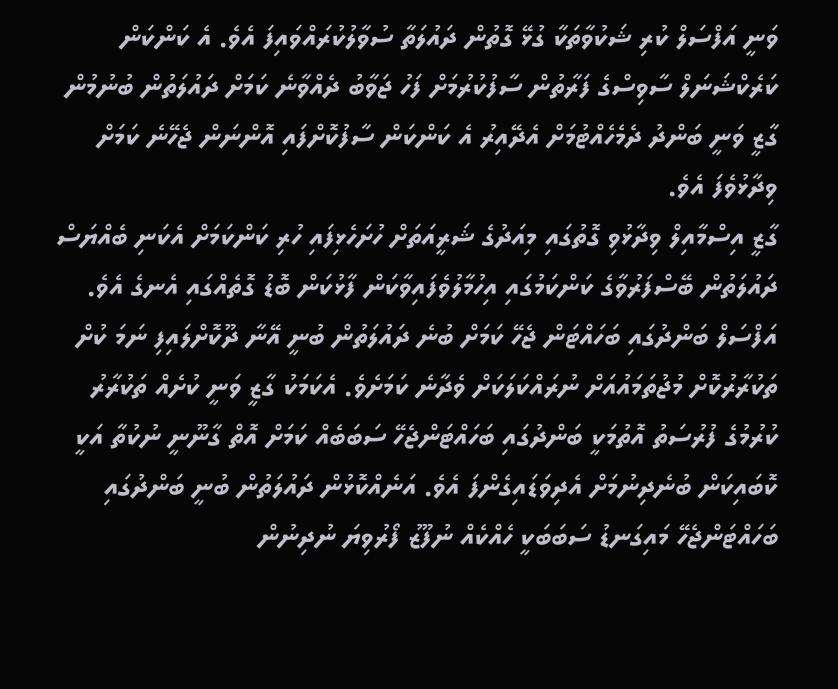ވަނީ އަފްސަލް ކުރި ޝަކުވާތަކާ ގުޅޭ ގޮތުން ދައުލަތާ ސުވާލުކުރައްވައިފަ އެވެ. އެ ކަންކަން ކަރެކްޝަނަލް ސާވިސްގެ ފަރާތުން ސާފުކުރުމަށް ފަހު ޖަވާބު ދެއްވާނެ ކަމަށް ދައުލަތުން ބުނުމުން ގާޒީ ވަނީ ބަންދު ދެމެހެއްޓުމަށް އެދޭއިރު އެ ކަންކަން ސާފުކޮށްފައި އޮންނަން ޖެހޭނެ ކަމަށް ވިދާޅުވެފަ އެވެ.
ގާޒީ އިސްމާއިލް ވިދާޅުވި ގޮތުގައި މިއަދުގެ ޝަރީއަތަށް ހުށަހެޅިފައި ހުރި ކަންކަމަށް އެކަނި ބެއްޔަސް ދައުލަތުން ބޭސްފަރުވާގެ ކަންކަމުގައި އިހުމާލުވެފައިވާކަން ފާޅުކަން ބޮޑު ގޮތެއްގައި އެނގެ އެވެ.
އަފްސަލް ބަންދުގައި ބަހައްޓަން ޖެހޭ ކަމަށް ބުނެ ދައުލަތުން ބުނީ އޭނާ ދޫކޮށްލައިފި ނަމަ ކުށް ތަކުރާރުކޮށް މުޖުތަމައުއަށް ނުރައްކަލަކަށް ވެދާނެ ކަމަށެވެ. އެކަމަކު ގާޒީ ވަނީ ކުށެއް ތަކުރާރު ކުރުމުގެ ފުރުސަތު އޮތުމަކީ ބަންދުގައި ބަހައްޓަންޖެހޭ ސަބަބެއް ކަމަށް އޮތް ގާނޫނީ ނުކުތާ އަކީ ކޮބައިކަން ބުނެދިނުމަށް އެދިވަޑައިގެންފަ އެވެ. އަނެއްކޮޅުން ދައުލަތުން ބުނީ ބަންދުގައި ބަހައްޓަންޖެހޭ މައިގަނޑު ސަބަބަކީ ހެއްކެއް ނުފޫޒު ފޯރުވިޔަ ނުދިނުން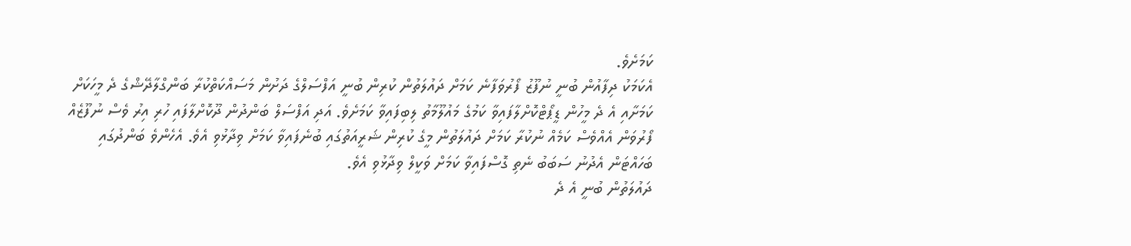ކަމަށެވެ.
އެކަމަކު ދިފާއުން ބުނީ ނުފޫޒު ފޯރުވަފާނެ ކަމަށް ދައުލަތުން ކުރިން ބުނީ އަފްސަލްގެ ދަށުން މަސައްކަތްކުރާ ބަންގްލާދޭޝްގެ ދެ މީހަކަށް ކަމަށާއި އެ ދެ މީހުން ޑީޕޯޓްކޮށްލާފައިވާ ކަމުގެ މައުލޫމާތު ލިބިފައިވާ ކަމަށެވެ. އަދި އަފްސަލް ބަންދުން ދޫކޮށްލާފައި ހުރި އިރު ވެސް ނުފޫޒެއް ފޯރުވަން އެއްވެސް ކަމެއް ނުކުރާ ކަމަށް ދައުލަތުން މީގެ ކުރިން ޝަރީއަތުގައި ބުނެފައިވާ ކަމަށް ވިދާޅުވި އެވެ. އެހެންވެ ބަންދުގައި ބަހައްޓަން އެދުނު ސަބަބު ނެތި ގޮސްފައިވާ ކަމަށް ވަކީލް ވިދާޅުވި އެވެ.
ދައުލަތުން ބުނީ އެ ދެ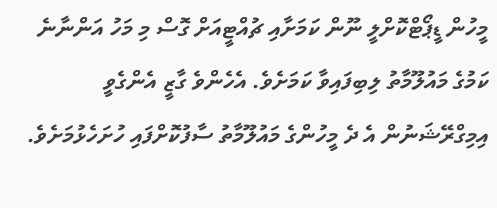މީހުން ޑީޕޯޓްކޮށްލީ ނޫން ކަމަށާއި ޗުއްޓީއަށް ގޮސް މި މަހު އަންނާނެ ކަމުގެ މައުލޫމާތު ލިބިފައިވާ ކަމަށެވެ. އެހެންވެ ގާޒީ އެންގެވީ އިމިގްރޭޝަނުން އެ ދެ މީހުންގެ މައުލޫމާތު ސާފުކޮށްފައި ހުށަހެޅުމަށެވެ.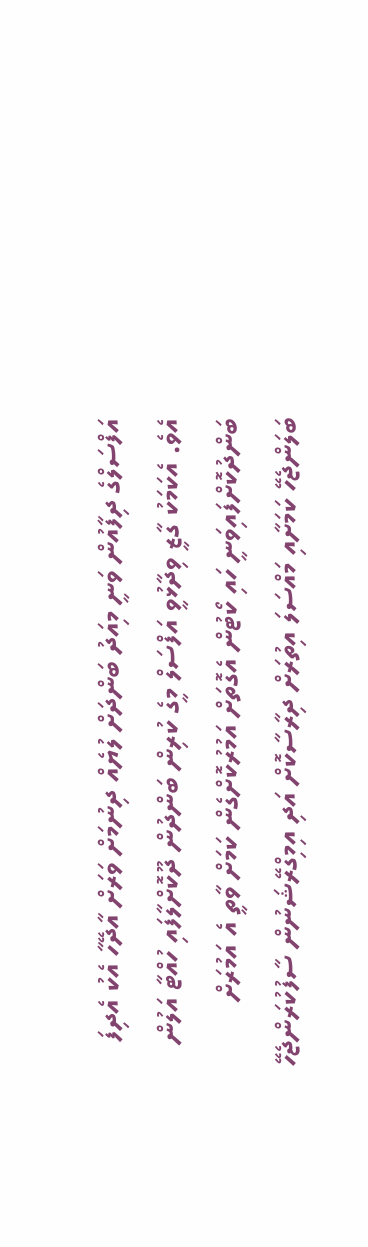އަފްސަލްގެ ދިފާއުން ވަނީ މިއަދު ބަންދަށް ލުޔެއް ދިނުމަށް ވަރަށް އާދޭހާ އެކު އެދިފަ އެވެ. އެކަމަކު ގާޒީ ވިދާޅުވީ އަފްސަލް މީގެ ކުރިން ބަންދުން ދޫކޮށްލާފައި ހުއްޓާ އަލުން ބަންދުކޮށްފައިވަނީ ހައި ކޯޓުން އެގޮތަށް އަމުރުކޮށްގެން ކަމަށް ވާތީ އެ އަމުރަށް ބަލަންޖެހޭ ކަމަށާއި މައްސަލަ އިތުރަށް ދިރާސާކޮށް އަދި އިމިގްރޭޝަނުން ސާފުކުރަންޖެހޭ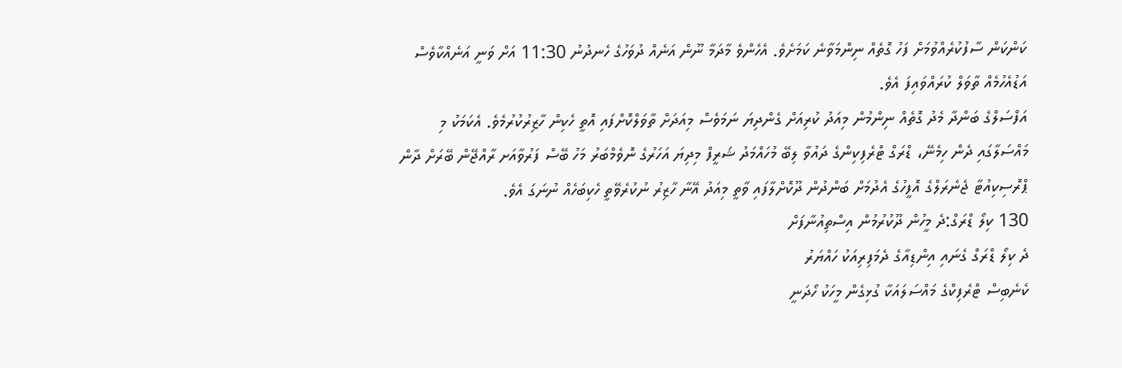ކަންކަން ސާފުކުރެއްވުމަށް ފަހު ގޮތެއް ނިންމަވާނެ ކަމަށެވެ. އެހެންވެ މާދަމާ ނޫން އަނެއް ދުވަހުގެ ހެނދުނު 11:30 އަށް ވަނީ އަނެއްކާވެސް އަޑުއެހުމެއް ތާވަލް ކުރައްވައިފަ އެވެ.
އަފްސަލްގެ ބަންދާ މެދު ގޮތެއް ނިންމުން މިއަދު ކުރިއަށް ގެންދިޔަ ނަމަވެސް މިއަދަށް ތާވަލްކޮށްފައި އޮތީ ހެކިން ހާޒިރުކުރުމެވެ. އެކަމަކު މި މައްސަލާގައި ދެން ހިމެނޭ، ޑްރަގް ޓްރެފިކިންގެ ދައުވާ ލިބޭ މުހައްމަދު ޝަރީފް މިދިޔަ އަހަރުގެ ނޮވެމްބަރު މަހު ބޭސް ފަރުވާއަށ ރާއްޖޭން ބޭރަށް ދާން ޕްރޮސިކިއުޓާ ޖެނެރަލްގެ އޮފީހުގެ އެދުމަށް ބަންދުން ދޫކޮށްލާފައި ވާތީ މިއަދު އޭނާ ހާޒިރު ނުކުރެވޭތީ ހެކިބަހެއް ނުނަގަ އެވެ.
130 ކިލޯ ޑްރަގް:ދެ މީހުން ދޫކުރުމުން އިސްތިއުނާފަށް
ދެ ކިލޯ ޑްރަގް ގެނައި އިންޑިއާގެ ދެމަފިރިއަކު ހައްޔަރު
ކެނެބިސް ޓްރެފިކްގެ މައްސަލައަކާ ގުޅިގެން މީހަކު ހޯދަނީ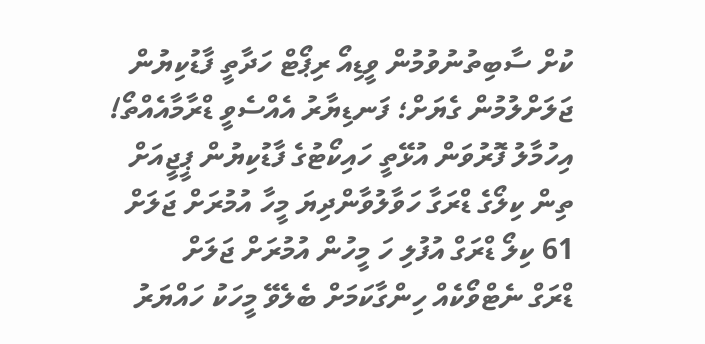ކުށް ސާބިތުނުވުމުން ވީޑިއޯ ރިޕޯޓް ހަދާތީ ފާޑުކިޔުން
ޖަލަށްލުމުން ގެޔަށް؛ ފަނޑިޔާރު އެއްސެވީ ޑްރާމާއެއްތޯ!
އިހުމާލު ފޮރުވަން އުޅޭތީ ހައިކޯޓުގެ ފާޑުކިޔުން ޕީޖީއަށް
ތިން ކިލޯގެ ޑްރަގާ ހަވާލުވާންދިޔަ މީހާ އުމުރަށް ޖަލަށް
61 ކިލޯ ޑްރަގް އުފުލި ހަ މީހުން އުމުރަށް ޖަލަށް
ޑްރަގް ނެޓްވޯކެއް ހިންގާކަމަށް ބެލެވޭ މީހަކު ހައްޔަރު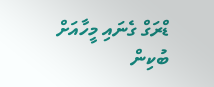ޑްރަގް ގެނައި މީހާއަށް ބުކިން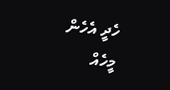ހެދީ އެހެން މީހެއް